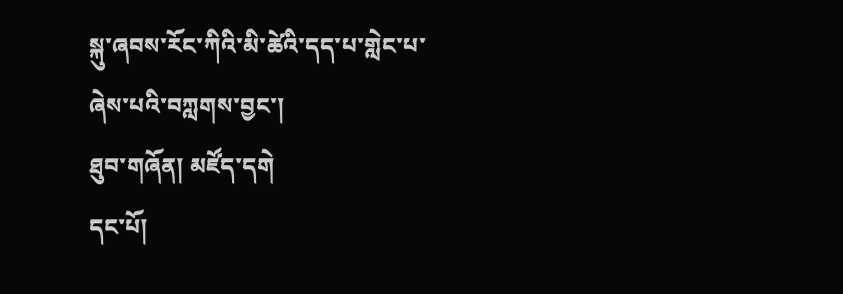སྐུ་ཞབས་རོང་ཀིའི་མི་ཚེའི་དད་པ་གླེང་པ་ཞེས་པའི་བཀླགས་བྱང་།
ཐུབ་གཞོན། མཛོད་དགེ
དང་པོ།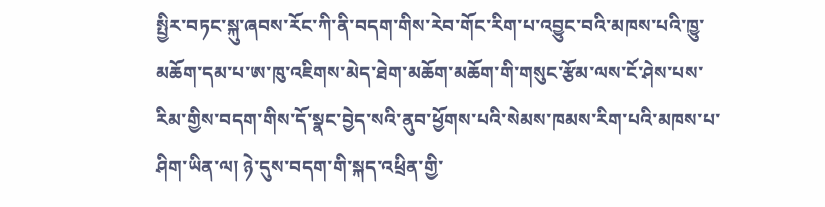སྤྱིར་བཏང་སྐུ་ཞབས་རོང་ཀི་ནི་བདག་གིས་རེབ་གོང་རིག་པ་འབྱུང་བའི་མཁས་པའི་ཁྱུ་མཆོག་དམ་པ་ཨ་ཁུ་འཇིགས་མེད་ཐེག་མཆོག་མཆོག་གི་གསུང་རྩོམ་ལས་ངོ་ཤེས་པས་རིམ་གྱིས་བདག་གིས་དོ་སྣང་བྱེད་སའི་ནུབ་ཕྱོགས་པའི་སེམས་ཁམས་རིག་པའི་མཁས་པ་ཤིག་ཡིན་ལ། ཉེ་དུས་བདག་གི་སྐད་འཕྲིན་གྱི་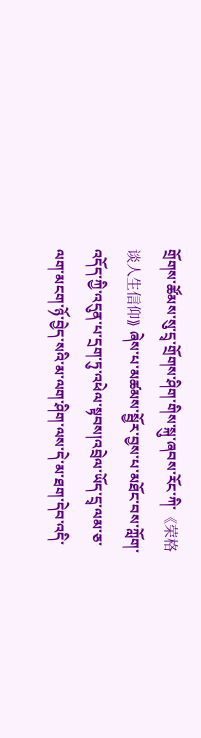གྲོགས་ཚོམས་སུ་དྲྭ་གྲོགས་ཤིག་གིས་སྐུ་ཞབས་རོང་ཀི་《荣格谈人生信仰⟫ ཞེས་པ་མཚམས་སྦྱོར་བྱས་པ་མཐོང་བས་ཀློག་འདོད་ཀྱི་འདུན་པ་དྲག་ཏུ་འཕེལ་སྟབས།འབྲེལ་ཡོད་དྲྭ་ལམ་ཅ་ལག་མངག་ཉོ་བྱེད་སའི་མ་ལག་ཤིག་ལས་དེ་མ་ཐག་དེབ་འདི་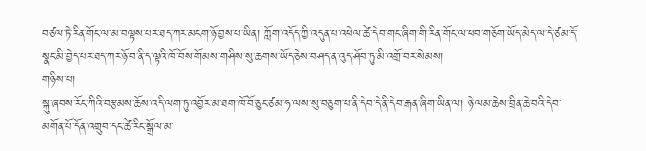བཙལ་ཏེ་རིན་གོང་ལ་མ་བལྟས་པར་ཐད་ཀར་མངག་ཉོ་བྱས་པ་ཡིན། ཀློག་འདོད་ཀྱི་འདུན་པ་འཕེལ་ཚེ་དེབ་གང་ཞིག་གི་རིན་གོང་ལ་ཕབ་གཅོག་ཡོད་མེད་ལ་དེ་ཙམ་དོ་སྣང་མི་བྱེད་པར་ཐད་ཀར་ཉོ་བ་ནི་ད་ལྟའི་ཁོ་བོས་གོམས་གཤིས་སུ་ཆགས་ཡོད་ཅེས་བཤད་ན་འུད་ཤོབ་ཏུ་མི་འགྲོ་བར་སེམས།
གཉིས་པ།
སྐུ་ཞབས་རོང་ཀིའི་བརྩམས་ཆོས་འདི་ལག་ཏུ་འབྱོར་མ་ཐག་ཁོ་བོ་ཅུང་ཙམ་ཧ་ལས་སུ་བཅུག་པ་ནི་དེབ་དེ་ནི་དེབ་རྒན་ཞིག་ཡིན་ལ། ཉེ་ལམ་ཆེས་བྲིན་ཆེ་བའི་དེབ་མགོན་པོ་དོན་འགྲུབ་དང་ཚེ་རིང་སྒྲོལ་མ་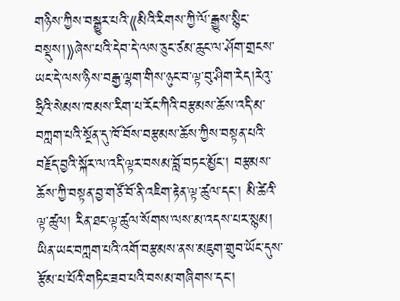གཉིས་ཀྱིས་བསྒྱུར་པའི་⟪མིའི་རིགས་ཀྱི་ལོ་རྒྱུས་སྙིང་བསྡུས།⟫ཞེས་པའི་དེབ་དེ་ལས་ཅུང་ཙམ་ཆུང་ལ་ཤོག་གྲངས་ཡང་དེ་ལས་ཉིས་བརྒྱ་ལྷག་གིས་ཉུང་བ་ལྟ་བུ་ཤིག་རེད།རེའུ་ཧྲིའི་སེམས་ཁམས་རིག་པ་རོང་ཀིའི་བརྩམས་ཆོས་འདི་མ་བཀླག་པའི་སྔོན་དུ་ཁོ་བོས་བརྩམས་ཆོས་ཀྱིས་བསྟན་པའི་བརྗོད་བྱའི་སྐོར་ལ་འདི་ལྟར་བསམ་བློ་བཏང་མྱོང་། བརྩམས་ཆོས་ཀྱི་བསྟན་བྱ་གཙོ་བོ་ནི་འཇིག་རྟེན་ལྟ་ཚུལ་དང་། མི་ཚེའི་ལྟ་ཚུལ། རིན་ཐང་ལྟ་ཚུལ་སོགས་ལས་མ་འདས་པར་སྙམ། ཡིན་ཡང་བཀླག་པའི་འགོ་བརྩམས་ནས་མཇུག་གྲུབ་ཡོང་དུས་རྩོམ་པ་པོའི་གཏིང་ཟབ་པའི་བསམ་གཞིགས་དང་།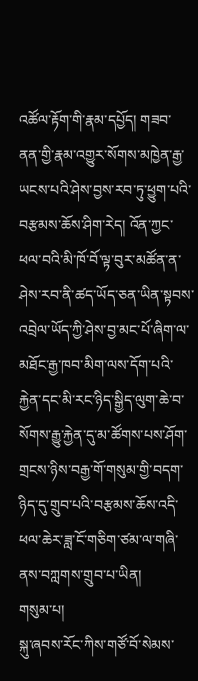འཚོལ་རྟོག་གི་རྣམ་དཔྱོད། གཟབ་ནན་གྱི་རྣམ་འགྱུར་སོགས་མཁྱེན་རྒྱ་ཡངས་པའི་ཤེས་བྱས་རབ་ཏུ་ཕྱུག་པའི་བརྩམས་ཆོས་ཤིག་རེད། འོན་ཀྱང་ཕལ་བའི་མི་ཁོ་བོ་ལྟ་བུར་མཚོན་ན་ཤེས་རབ་ནི་ཚད་ཡོད་ཅན་ཡིན་སྟབས་འབྲེལ་ཡོད་ཀྱི་ཤེས་བྱ་མང་པོ་ཞིག་ལ་མཐོང་རྒྱ་ཁབ་མིག་ལས་དོག་པའི་རྐྱེན་དང་མི་རང་ཉིད་སྒྱིད་ལུག་ཆེ་བ་སོགས་རྒྱུ་རྐྱེན་དུ་མ་ཚོགས་པས་ཤོག་གྲངས་ཉིས་བརྒྱ་གོ་གསུམ་གྱི་བདག་ཉིད་དུ་གྲུབ་པའི་བརྩམས་ཆོས་འདི་ཕལ་ཆེར་ཟླ་ངོ་གཅིག་ཙམ་ལ་གཞི་ནས་བཀླགས་གྲུབ་པ་ཡིན།
གསུམ་པ།
སྐུ་ཞབས་རོང་ཀིས་གཙོ་བོ་སེམས་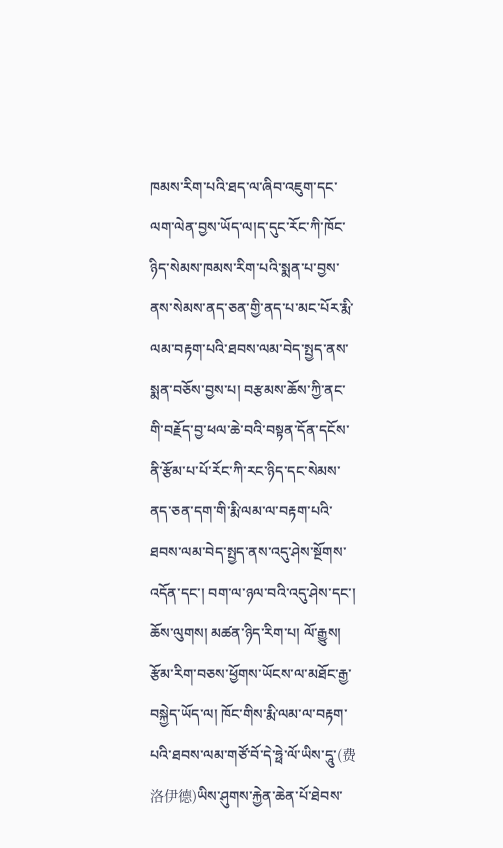ཁམས་རིག་པའི་ཐད་ལ་ཞིབ་འཇུག་དང་ལག་ལེན་བྱས་ཡོད་ལ།ད་དུང་རོང་ཀི་ཁོང་ཉིད་སེམས་ཁམས་རིག་པའི་སྨན་པ་བྱས་ནས་སེམས་ནད་ཅན་གྱི་ནད་པ་མང་པོར་རྨི་ལམ་བརྟག་པའི་ཐབས་ལམ་བེད་སྤྱད་ནས་སྨན་བཅོས་བྱས་པ། བརྩམས་ཆོས་ཀྱི་ནང་གི་བརྗོད་བྱ་ཕལ་ཆེ་བའི་བསྟན་དོན་དངོས་ནི་རྩོམ་པ་པོ་རོང་ཀི་རང་ཉིད་དང་སེམས་ནད་ཅན་དག་གི་རྨི་ལམ་ལ་བརྟག་པའི་ཐབས་ལམ་བེད་སྤྱད་ནས་འདུ་ཤེས་སྔོགས་འདོན་དང་། བག་ལ་ཉལ་བའི་འདུ་ཤེས་དང་། ཆོས་ལུགས། མཚན་ཉིད་རིག་པ། ལོ་རྒྱུས། རྩོམ་རིག་བཅས་ཕྱོགས་ཡོངས་ལ་མཐོང་རྒྱ་བསྐྱེད་ཡོད་ལ། ཁོང་གིས་རྨི་ལམ་ལ་བརྟག་པའི་ཐབས་ལམ་གཙོ་བོ་དེ་ཧྥེ་ལོ་ཡིས་དཱུ་(费洛伊德)ཡིས་ཤུགས་རྐྱེན་ཆེན་པོ་ཐེབས་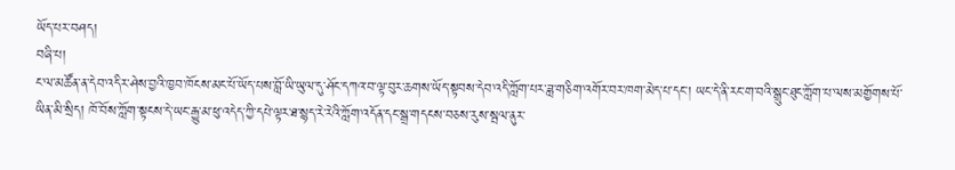ཡོད་པར་བཤད།
བཞི་པ།
ང་ལ་མཚོན་ན་དེབ་འདིར་ཤེས་བྱའི་ཁྱབ་ཁོངས་མང་པོ་ཡོད་པས་བློ་ཡི་ཡུལ་དུ་ཤོང་དཀའ་བ་ལྟ་བུར་ཆགས་ཡོད་སྟབས་དེབ་འདི་ཀློག་པར་ཟླ་གཅིག་འགོར་བར་ཁག་མེད་པ་དང་། ཡང་དེ་ནི་རང་ག་བའི་སྒྲུང་ཐུང་ཀློག་པ་ལས་མགྱོགས་པོ་ཡིན་མི་སྲིད། ཁོ་བོས་ཀློག་སྟངས་དེ་ཡང་རྒྱུ་མ་ཕུ་འདེད་ཀྱི་དཔེ་ལྟར་ཐ་སྙད་རེ་རེའི་ཀློག་འདོན་དང་སྒྲ་གདངས་བཅས་རུས་སྦལ་ནུར་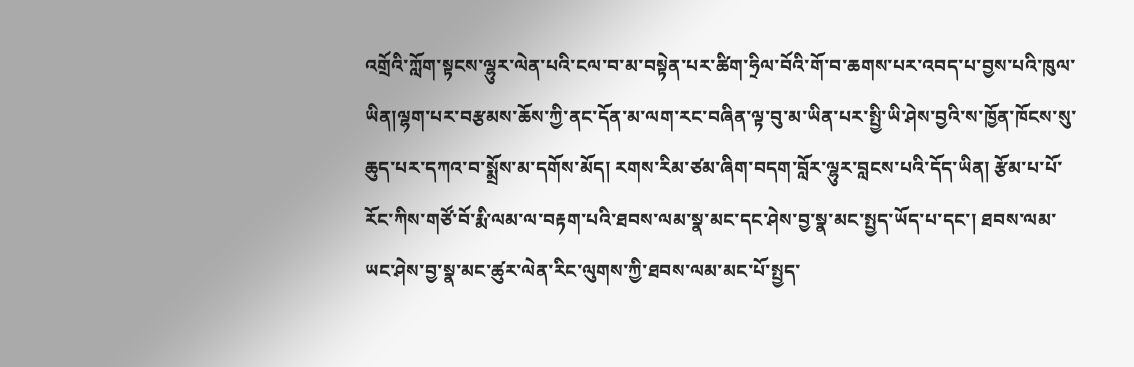འགྲོའི་ཀློག་སྟངས་ལྷུར་ལེན་པའི་ངལ་བ་མ་བསྟེན་པར་ཚིག་ཧྲིལ་བོའི་གོ་བ་ཆགས་པར་འབད་པ་བྱས་པའི་ཁུལ་ཡིན།ལྷག་པར་བརྩམས་ཆོས་ཀྱི་ནང་དོན་མ་ལག་རང་བཞིན་ལྟ་བུ་མ་ཡིན་པར་སྤྱི་ཡི་ཤེས་བྱའི་ས་ཁྱོན་ཁོངས་སུ་ཆུད་པར་དཀའ་བ་སྨྲོས་མ་དགོས་མོད། རགས་རིམ་ཙམ་ཞིག་བདག་བློར་ལྷུར་བླངས་པའི་དོད་ཡིན། རྩོམ་པ་པོ་རོང་ཀིས་གཙོ་བོ་རྨི་ལམ་ལ་བརྟག་པའི་ཐབས་ལམ་སྣ་མང་དང་ཤེས་བྱ་སྣ་མང་སྤྱད་ཡོད་པ་དང་། ཐབས་ལམ་ཡང་ཤེས་བྱ་སྣ་མང་ཚུར་ལེན་རིང་ལུགས་ཀྱི་ཐབས་ལམ་མང་པོ་སྤྱད་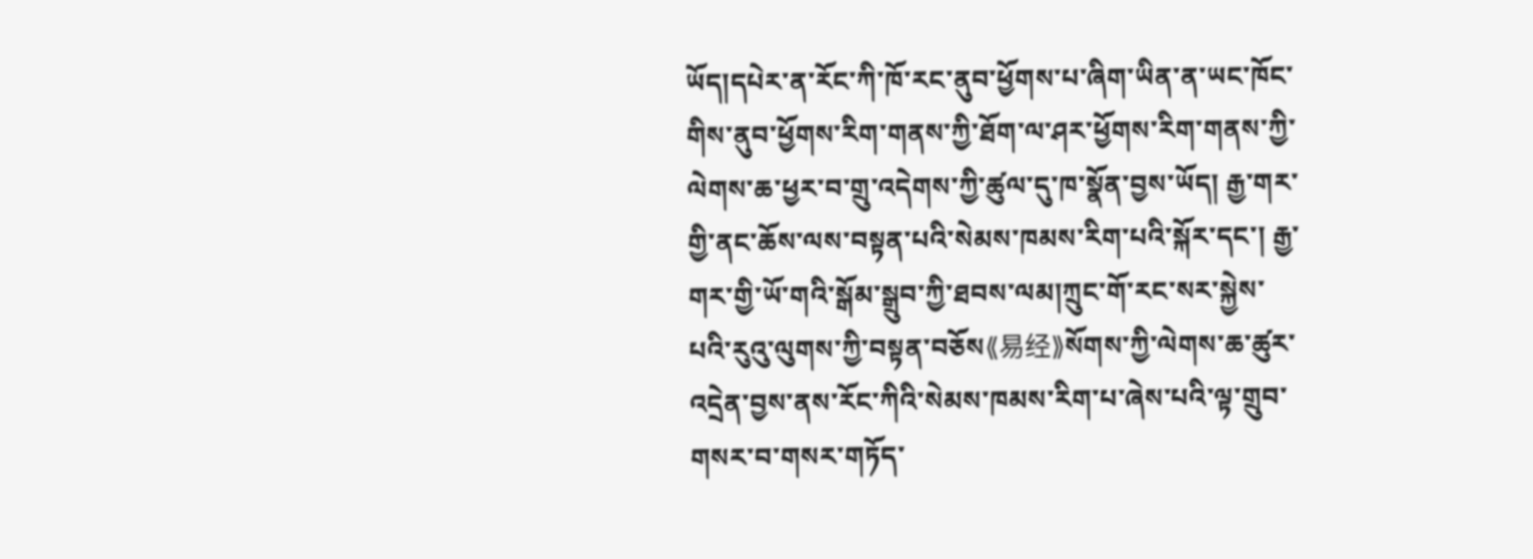ཡོད།དཔེར་ན་རོང་ཀི་ཁོ་རང་ནུབ་ཕྱོགས་པ་ཞིག་ཡིན་ན་ཡང་ཁོང་གིས་ནུབ་ཕྱོགས་རིག་གནས་ཀྱི་ཐོག་ལ་ཤར་ཕྱོགས་རིག་གནས་ཀྱི་ལེགས་ཆ་ཕྱར་བ་གྲུ་འདེགས་ཀྱི་ཚུལ་དུ་ཁ་སྣོན་བྱས་ཡོད། རྒྱ་གར་གྱི་ནང་ཆོས་ལས་བསྟན་པའི་སེམས་ཁམས་རིག་པའི་སྐོར་དང་། རྒྱ་གར་གྱི་ཡོ་གའི་སྒོམ་སྒྲུབ་ཀྱི་ཐབས་ལམ།ཀྲུང་གོ་རང་སར་སྐྱེས་པའི་རུའུ་ལུགས་ཀྱི་བསྟན་བཅོས⟪易经⟫སོགས་ཀྱི་ལེགས་ཆ་ཚུར་འདྲེན་བྱས་ནས་རོང་ཀིའི་སེམས་ཁམས་རིག་པ་ཞེས་པའི་ལྟ་གྲུབ་གསར་བ་གསར་གཏོད་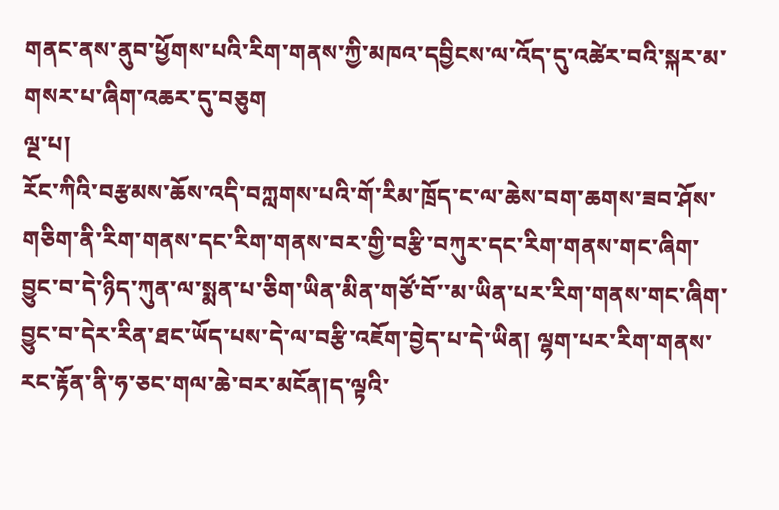གནང་ནས་ནུབ་ཕྱོགས་པའི་རིག་གནས་ཀྱི་མཁའ་དབྱིངས་ལ་འོད་དུ་འཚེར་བའི་སྐར་མ་གསར་པ་ཞིག་འཆར་དུ་བཅུག
ལྔ་པ།
རོང་ཀིའི་བརྩམས་ཆོས་འདི་བཀླགས་པའི་གོ་རིམ་ཁྲོད་ང་ལ་ཆེས་བག་ཆགས་ཟབ་ཤོས་གཅིག་ནི་རིག་གནས་དང་རིག་གནས་བར་གྱི་བརྩི་བཀུར་དང་རིག་གནས་གང་ཞིག་བྱུང་བ་དེ་ཉིད་ཀུན་ལ་སྨན་པ་ཅིག་ཡིན་མིན་གཙོ་བོ་་མ་ཡིན་པར་རིག་གནས་གང་ཞིག་བྱུང་བ་དེར་རིན་ཐང་ཡོད་པས་དེ་ལ་བརྩི་འཇོག་བྱེད་པ་དེ་ཡིན། ལྷག་པར་རིག་གནས་རང་རྟོན་ནི་ཧ་ཅང་གལ་ཆེ་བར་མངོན།ད་ལྟའི་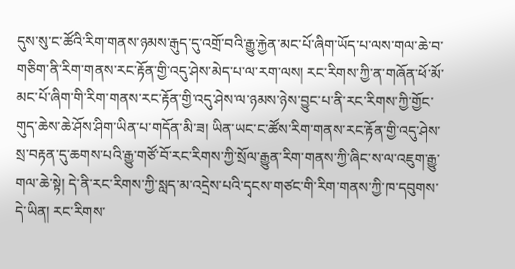དུས་སུ་ང་ཚོའི་རིག་གནས་ཉམས་རྒུད་དུ་འགྲོ་བའི་རྒྱུ་རྐྱེན་མང་པོ་ཞིག་ཡོད་པ་ལས་གལ་ཆེ་བ་གཅིག་ནི་རིག་གནས་རང་རྟོན་གྱི་འདུ་ཤེས་མེད་པ་ལ་རག་ལས། རང་རིགས་ཀྱི་ན་གཞོན་ཕོ་མོ་མང་པོ་ཞིག་གི་རིག་གནས་རང་རྟོན་གྱི་འདུ་ཤེས་ལ་ཉམས་ཉེས་བྱུང་པ་ནི་རང་རིགས་ཀྱི་གྱོང་གུད་ཆེས་ཆེ་ཤོས་ཤིག་ཡིན་པ་གདོན་མི་ཟ། ཡིན་ཡང་ང་ཚོས་རིག་གནས་རང་རྟོན་གྱི་འདུ་ཤེས་སྲ་བརྟན་དུ་ཆགས་པའི་རྒྱུ་གཙོ་བོ་རང་རིགས་ཀྱི་སྲོལ་རྒྱུན་རིག་གནས་ཀྱི་ཞིང་ས་ལ་འཇུག་རྒྱུ་གལ་ཆེ་སྟེ། དེ་ནི་རང་རིགས་ཀྱི་སླད་མ་འདྲེས་པའི་དྭངས་གཙང་གི་རིག་གནས་ཀྱི་ཁ་དབུགས་དེ་ཡིན། རང་རིགས་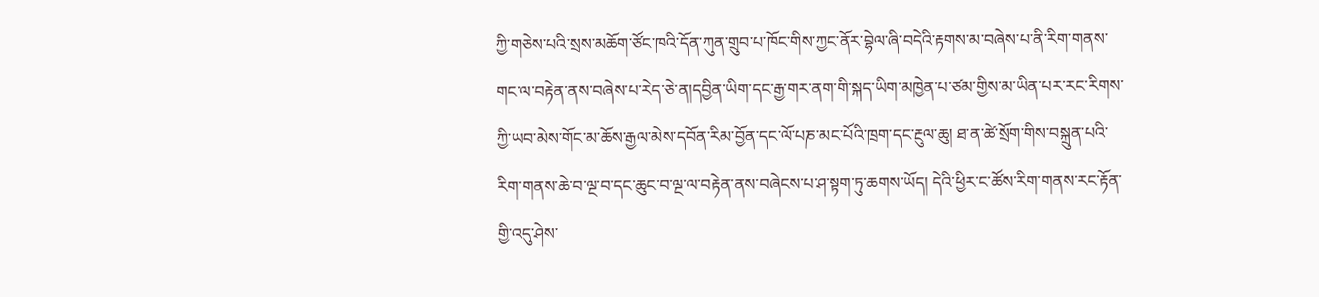ཀྱི་གཅེས་པའི་སྲས་མཆོག་ཙོང་ཁའི་དོན་ཀུན་གྲུབ་པ་ཁོང་གིས་ཀྱང་ནོར་བྷེལ་ཞི་བདེའི་རྟགས་མ་བཞེས་པ་ནི་རིག་གནས་གང་ལ་བརྟེན་ནས་བཞེས་པ་རེད་ཅེ་ན།དབྱིན་ཡིག་དང་རྒྱ་གར་ནག་གི་སྐད་ཡིག་མཁྱེན་པ་ཙམ་གྱིས་མ་ཡིན་པར་རང་རིགས་ཀྱི་ཡབ་མེས་གོང་མ་ཆོས་རྒྱལ་མེས་དབོན་རིམ་བྱོན་དང་ལོ་པཎ་མང་པོའི་ཁྲག་དང་རྔུལ་ཆུ། ཐ་ན་ཚེ་སྲོག་གིས་བསྐྲུན་པའི་རིག་གནས་ཆེ་བ་ལྔ་བ་དང་ཆུང་བ་ལྔ་ལ་བརྟེན་ནས་བཞེངས་པ་ཤ་སྟག་ཏུ་ཆགས་ཡོད། དེའི་ཕྱིར་ང་ཚོས་རིག་གནས་རང་རྟོན་གྱི་འདུ་ཤེས་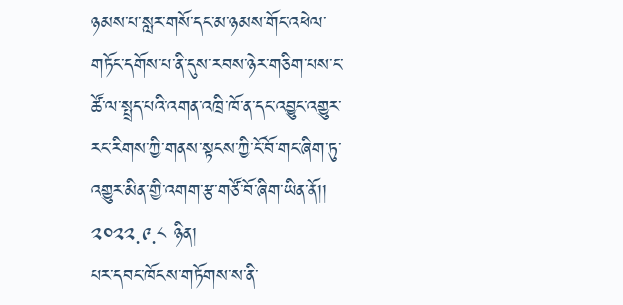ཉམས་པ་སླར་གསོ་དང་མ་ཉམས་གོང་འཕེལ་གཏོང་དགོས་པ་ནི་དུས་རབས་ཉེར་གཅིག་པས་ང་ཚོ་ལ་སྤྲད་པའི་འགན་འཁྲི་ཁོ་ན་དང་འབྱུང་འགྱུར་རང་རིགས་ཀྱི་གནས་སྟངས་ཀྱི་ངོ་བོ་གང་ཞིག་ཏུ་འགྱུར་མིན་གྱི་འགག་རྩ་གཙོ་བོ་ཞིག་ཡིན་ནོ།།
༢༠༢༢.༩.༨ ཉིན།
པར་དབང་ཁོངས་གཏོགས་ས་ནི་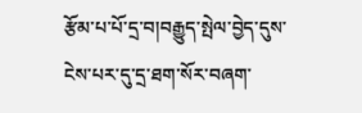རྩོམ་པ་པོ་དྲ་བ།བརྒྱུད་སྤེལ་བྱེད་དུས་ངེས་པར་དུ་དྲ་ཐག་སོར་བཞག་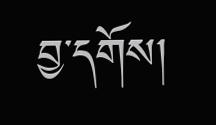བྱ་དགོས།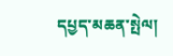དཔྱད་མཆན་སྤེལ།